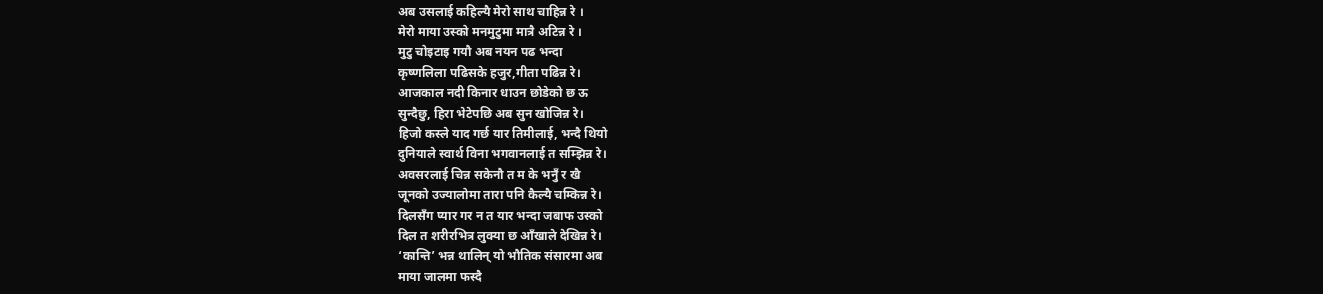अब उसलाई कहिल्यै मेरो साथ चाहिन्न रे ।
मेरो माया उस्को मनमुटुमा मात्रै अटिन्न रे ।
मुटु चोइटाइ गयौ अब नयन पढ भन्दा
कृष्णलिला पढिसके हजुर,गीता पढिन्न रे।
आजकाल नदी किनार धाउन छोडेको छ ऊ
सुन्दैछु, हिरा भेटेपछि अब सुन खोजिन्न रे।
हिजो कस्ले याद गर्छ यार तिमीलाई, भन्दै थियो
दुनियाले स्वार्थ विना भगवानलाई त सम्झिन्न रे।
अवसरलाई चिन्न सकेनौ त म के भनुँ र खै
जूनको उज्यालोमा तारा पनि कैल्यै चम्किन्न रे।
दिलसँग प्यार गर न त यार भन्दा जबाफ उस्को
दिल त शरीरभित्र लुक्या छ आँखाले देखिन्न रे।
‘कान्ति’ भन्न थालिन् यो भौतिक संसारमा अब
माया जालमा फस्दै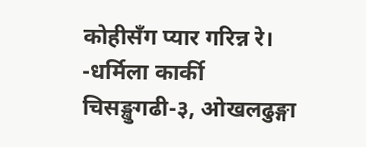कोहीसँग प्यार गरिन्न रे।
-धर्मिला कार्की
चिसङ्खुगढी-३, ओखलढुङ्गा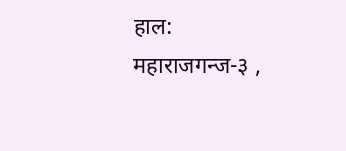हाल: महाराजगन्ज-३ ,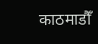काठमाडौँ